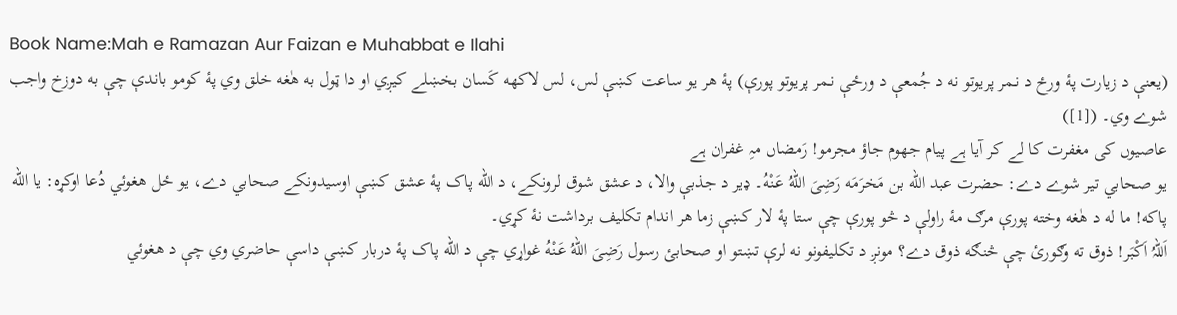Book Name:Mah e Ramazan Aur Faizan e Muhabbat e Ilahi
(يعنې د زيارت پۀ ورځ د نـمر پريوتو نه د جُمعې د ورځې نـمر پريوتو پورې) پۀ هر يو ساعت کښې لس، لس لاکهه کَسان بخښلے کيږي او دا ټول به هٰغه خلق وي پۀ کومو باندې چې به دوزخ واجب شوے وي۔ ([1])
عاصیوں کی مغفرت کا لے کر آیا ہے پیام جھوم جاؤ مجرمو! رَمضاں مہِ غفران ہے
يو صحابي تير شوے دے: حضرت عبد الله بن مَخرَمَه رَضِىَ اللهُ عَـنْهُ۔ ډير د جذبې والا، د عشق شوق لرونکے، د الله پاک پۀ عشق کښې اوسيدونکے صحابي دے، يو ځل هغوئي دُعا اوکړه: يا الله پاکه! ما له د هٰغه وخته پورې مرګ مۀ راولې د څو پورې چې ستا پۀ لار کښې زما هر اندام تکليف برداشت نۀ کړي۔
اَللہُ اَکْبَر! ذوق ته وګورئ چې څنګه ذوق دے؟ مونږ د تکليفونو نه لرې تښتو او صحابئ رسول رَضِىَ اللهُ عَـنْهُ غواړي چې د الله پاک پۀ دربار کښې داسې حاضري وي چې د هغوئي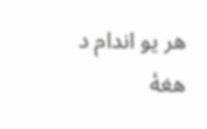هر يو اندام د هغۀ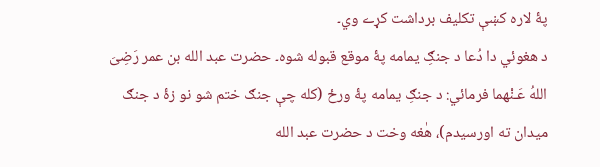پۀ لاره کښې تکليف برداشت کړے وي۔
د هغوئي دا دُعا د جنګِ يمامه پۀ موقع قبوله شوه۔ حضرت عبد الله بن عمر رَضِىَ اللهُ عَـنْهما فرمائي: د جنګِ يمامه پۀ ورځ (کله چې جنګ ختم شو نو زۀ د جنګ ميدان ته اورسيدم)، هٰغه وخت د حضرت عبد الله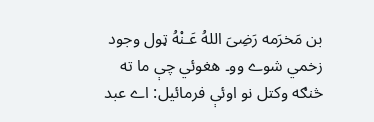بن مَخرَمه رَضِىَ اللهُ عَـنْهُ ټول وجود زخمي شوے وو۔ هغوئي چې ما ته څنګه وکتل نو اوئې فرمائيل: اے عبد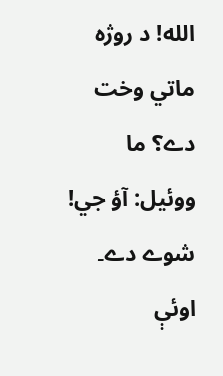الله! د روژه ماتي وخت دے؟ ما ووئيل: آؤ جي! شوے دے۔ اوئې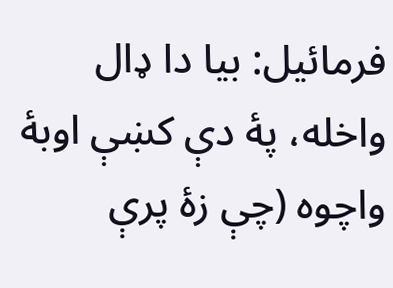فرمائيل: بيا دا ډال واخله، پۀ دې کښې اوبۀ واچوه (چې زۀ پرې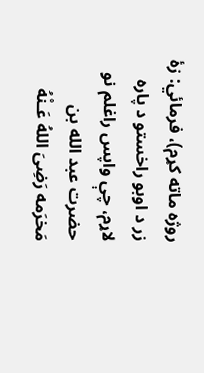روژه ماته کړم)، فرمائي: زۀ زر د اوبو راخستو د پاره لاړم، چې واپس راغلم نو حضرت عبد الله بن مَخرَمه رَضِىَ اللهُ عَـنْهُ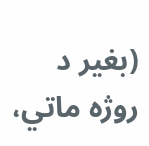(بغير د روژه ماتي،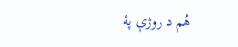هُم د روژې پۀ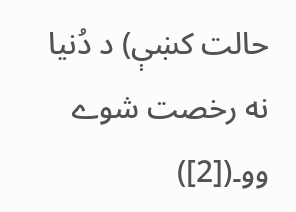حالت کښې) د دُنيا نه رخصت شوے وو۔([2])